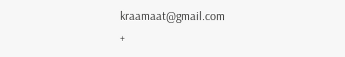kraamaat@gmail.com
+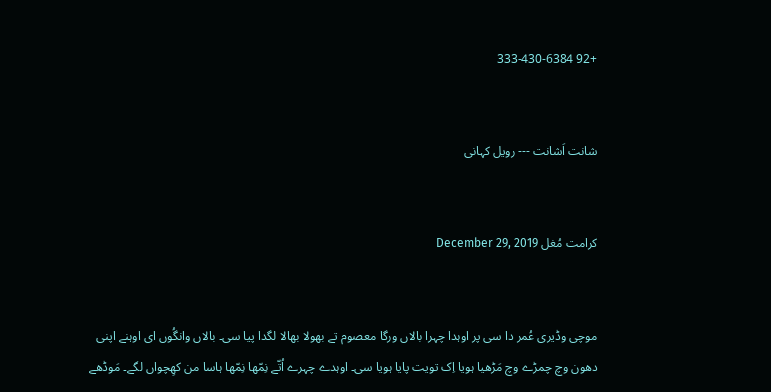+92 333-430-6384


شانت اَشانت --- رویل کہانی


کرامت مُغل December 29, 2019


موچی وڈیری عُمر دا سی پر اوہدا چہرا بالاں ورگا معصوم تے بھولا بھالا لگدا پیا سی۔ بالاں وانگُوں ای اوہنے اپنی دھون وچ چمڑے وچ مَڑھیا ہویا اِک تویت پایا ہویا سی۔ اوہدے چہرے اُتّے نِمّھا نِمّھا ہاسا من کھِچواں لگے۔ مَوڈھے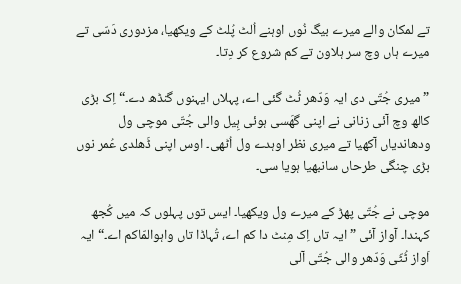تے لمکان والے میرے بیگ نُوں اوہنے اُلٹ پُلٹ کے ویکھیا، مزدوری دَسّی تے میرے ہاں وچ سر ہلاون تے کم شروع کر دِتا۔

”میری جُتّی دی ایہ وَدّھر ٹُٹ گئی اے، پہلاں ایہنوں گنڈھ دے۔“ اِک بڑی کالھ وچ آئی زنانی نے اپنی گھَسی ہوئی ہِیل والی جُتّی موچی ول ودھاندیاں آکھیا تے میری نظر اوہدے ول اُٹھی۔ اوس اپنی ڈَھلدی عُمر نوں بڑی چنگی طرحاں سانبھیا ہویا سی۔

موچی نے جُتّی پھڑ کے میرے ول ویکھیا۔ ایس توں پہلوں کہ میں کُجھ کہندا۔ آواز آئی ”ایہ تاں اِک مِنٹ دا کم اے، تُہاڈا تاں واہوالمّاکم اے۔“ ایہ اَواز ٹُٹّی وَدّھر والی جُتّی آلی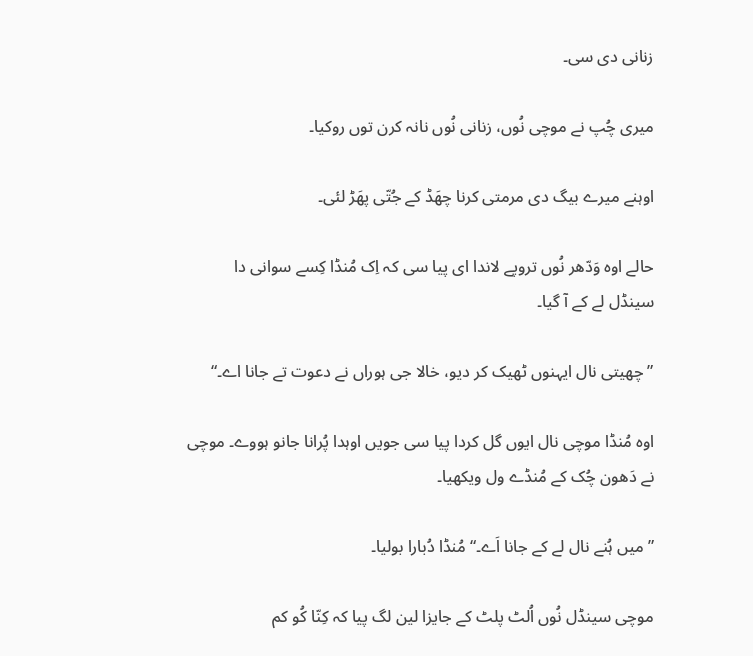زنانی دی سی۔

میری چُپ نے موچی نُوں، زنانی نُوں نانہ کرن توں روکیا۔

اوہنے میرے بیگ دی مرمتی کرنا چھَڈ کے جُتّی پھَڑ لئی۔

حالے اوہ وَدّھر نُوں تروپے لاندا ای پیا سی کہ اِک مُنڈا کِسے سوانی دا سینڈل لے کے آ گیا۔

”چھیتی نال ایہنوں ٹھیک کر دیو، خالا جی ہوراں نے دعوت تے جانا اے۔“

اوہ مُنڈا موچی نال ایوں گل کردا پیا سی جویں اوہدا پُرانا جانو ہووے۔ موچی نے دَھون چُک کے مُنڈے ول ویکھیا۔

”میں ہُنے نال لے کے جانا اَے۔“ مُنڈا دُبارا بولیا۔

موچی سینڈل نُوں اُلٹ پلٹ کے جایزا لین لگ پیا کہ کِنّا کُو کم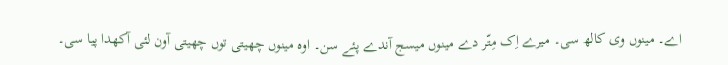اے۔ مینوں وی کالھ سی۔ میرے اِک مِتّر دے مینوں میسج آندے پئے سن۔ اوہ مینوں چھیتی توں چھیتی آون لئی آکھدا پیا سی۔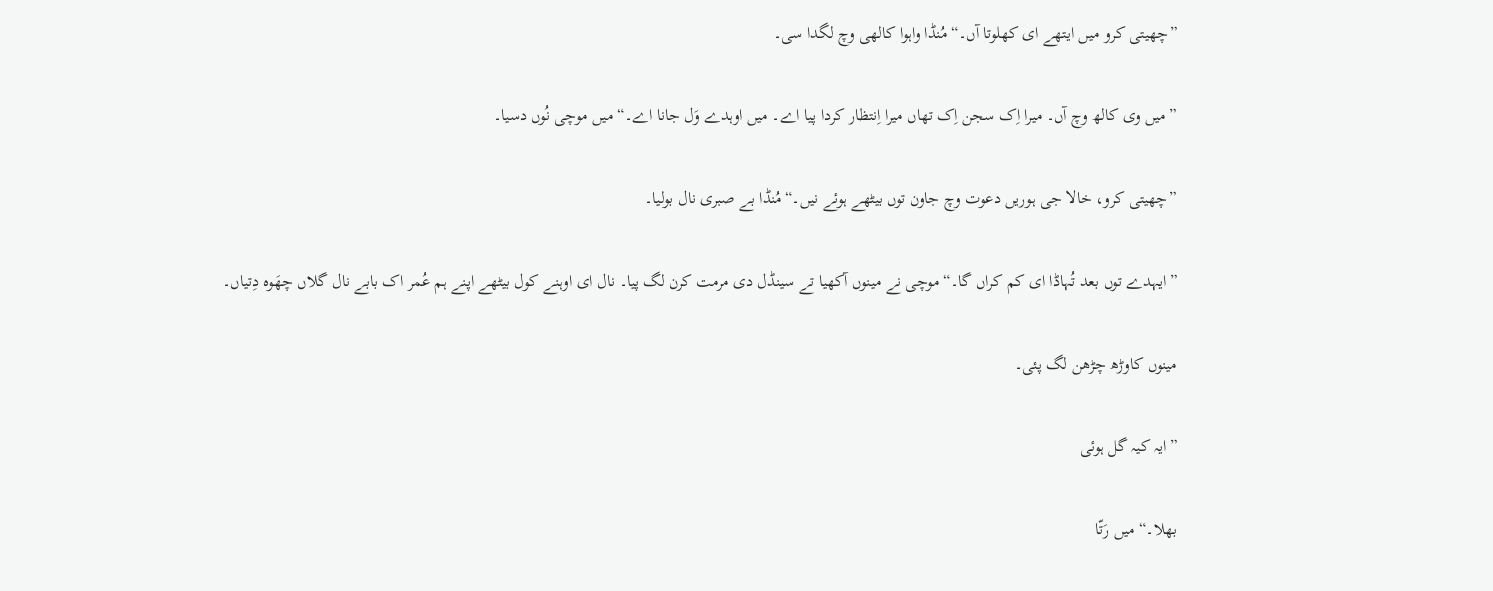”چھیتی کرو میں ایتھے ای کھلوتا آں۔“ مُنڈا واہوا کالھی وچ لگدا سی۔

”میں وی کالھ وچ آں۔ میرا اِک سجن اِک تھاں میرا اِنتظار کردا پیا اے۔ میں اوہدے وَل جانا اے۔“ میں موچی نُوں دسیا۔

”چھیتی کرو، خالا جی ہوریں دعوت وچ جاون توں بیٹھے ہوئے نیں۔“مُنڈا بے صبری نال بولیا۔

”ایہدے توں بعد تُہاڈا ای کم کراں گا۔“ موچی نے مینوں آکھیا تے سینڈل دی مرمت کرن لگ پیا۔ نال ای اوہنے کول بیٹھے اپنے ہم عُمر اک بابے نال گلاں چھَوہ دِتیاں۔

مینوں کاوڑھ چڑھن لگ پئی۔

”ایہ کیہ گل ہوئی

بھلا۔“ میں رَتّا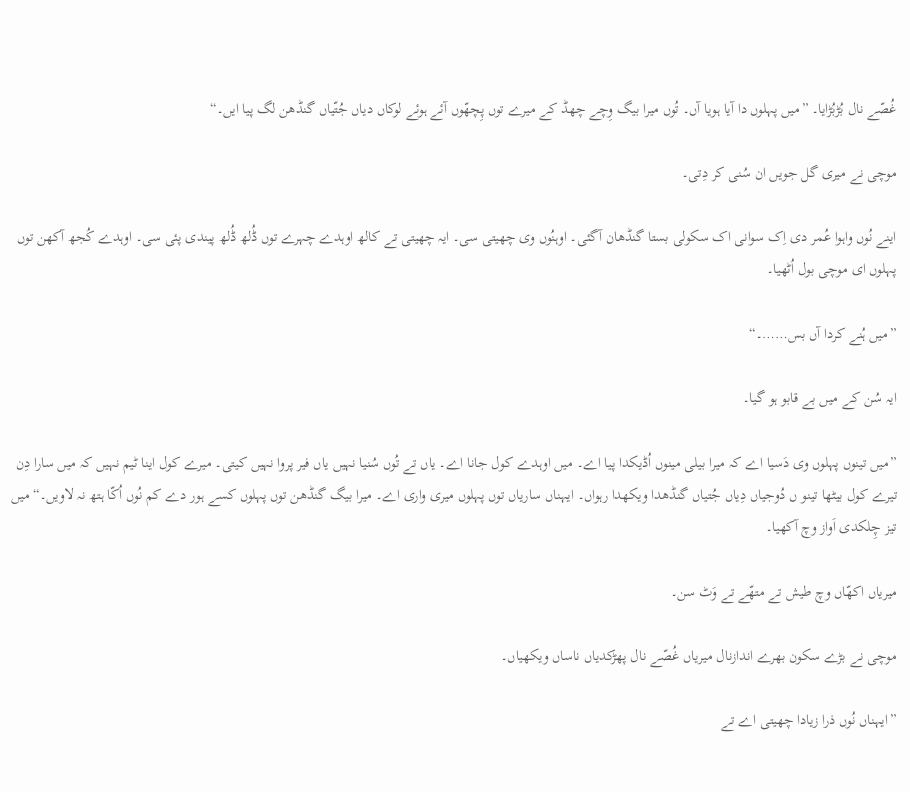غُصّے نال بُڑبُڑایا۔ ”میں پہلوں دا آیا ہویا آں۔ تُوں میرا بیگ وِچے چھڈ کے میرے توں پِچھّوں آئے ہوئے لوکاں دیاں جُتّیاں گنڈھن لگ پیا ایں۔“

موچی نے میری گل جویں ان سُنی کر دِتی۔

اینے نُوں واہوا عُمر دی اِک سوانی اک سکولی بستا گنڈھان آگئی۔ اوہنُوں وی چھیتی سی۔ ایہ چھیتی تے کالھ اوہدے چہرے توں ڈُلھ ڈُلھ پیندی پئی سی۔ اوہدے کُجھ آکھن توں پہلوں ای موچی بول اُٹھیا۔

”میں ہُنے کردا آں بس……۔“

ایہ سُن کے میں بے قابو ہو گیا۔

”میں تینوں پہلوں وی دَسیا اے کہ میرا بیلی مینوں اُڈیکدا پیا اے۔ میں اوہدے کول جانا اے۔ یاں تے تُوں سُنیا نہیں یاں فیر پروا نہیں کیتی۔ میرے کول اینا ٹیم نہیں کہ میں سارا دِن تیرے کول بیٹھا تینو ں دُوجیاں دِیاں جُتیاں گنڈھدا ویکھدا رہواں۔ ایہناں ساریاں توں پہلوں میری واری اے۔ میرا بیگ گنڈھن توں پہلوں کسے ہور دے کم نُوں اُکّا ہتھ نہ لاویں۔“ میں تیز چِلکدی اَواز وچ آکھیا۔

میریاں اکھّاں وچ طیش تے متھّے تے وَٹ سن۔

موچی نے بڑے سکون بھرے اندازنال میریاں غُصّے نال پھڑکدیاں ناساں ویکھیاں۔

”ایہناں نُوں ذرا زیادا چھیتی اے تے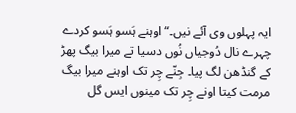ایہ پہلوں وی آئے نیں۔“ اوہنے ہَسو ہَسو کردے چہرے نال دُوجیاں نُوں دسیا تے میرا بیگ پھڑ کے گنڈھن لگ پیا۔ جِنّے چِر تک اوہنے میرا بیگ مرمت کیتا اونے چِر تک مینوں ایس گل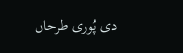دی پُوری طرحاں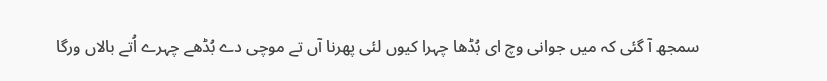سمجھ آ گئی کہ میں جوانی وچ ای بُڈھا چہرا کیوں لئی پھرنا آں تے موچی دے بُڈھے چہرے اُتے بالاں ورگا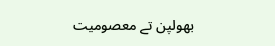بھولپن تے معصومیت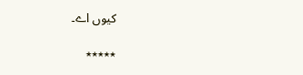کیوں اے۔

٭٭٭٭٭